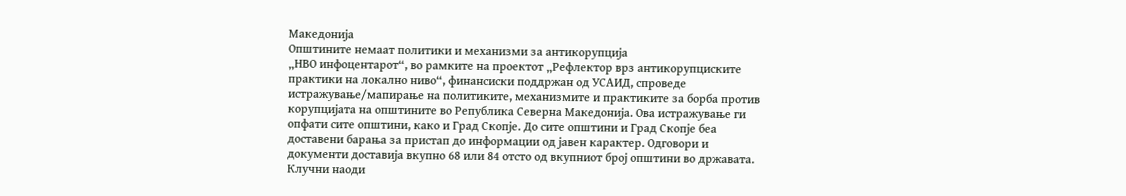Македонија
Општините немаат политики и механизми за антикорупција
„НВО инфоцентарот“, во рамките на проектот „Рефлектор врз антикорупциските практики на локално ниво“, финансиски поддржан од УСАИД, спроведе истражување/мапирање на политиките, механизмите и практиките за борба против корупцијата на општините во Република Северна Македонија. Ова истражување ги опфати сите општини, како и Град Скопје. До сите општини и Град Скопје беа доставени барања за пристап до информации од јавен карактер. Одговори и документи доставија вкупно 68 или 84 отсто од вкупниот број општини во државата.
Клучни наоди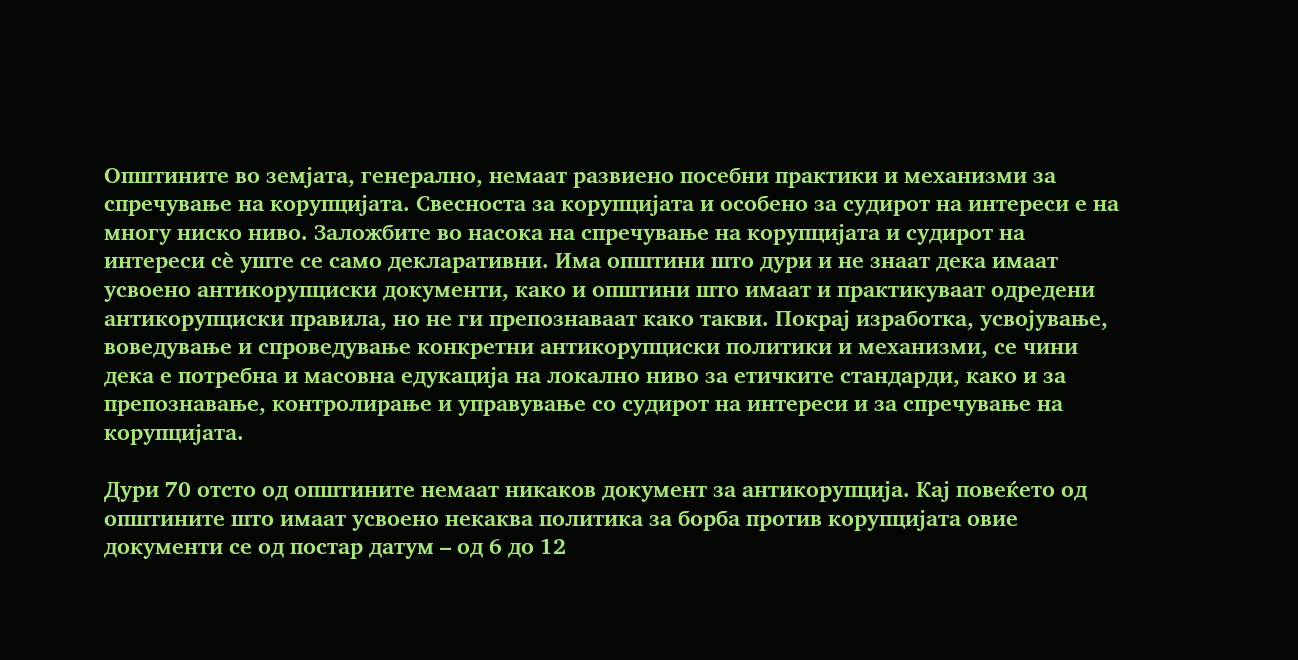Општините во земјата, генерално, немаат развиено посебни практики и механизми за спречување на корупцијата. Свесноста за корупцијата и особено за судирот на интереси е на многу ниско ниво. Заложбите во насока на спречување на корупцијата и судирот на интереси сè уште се само декларативни. Има општини што дури и не знаат дека имаат усвоено антикорупциски документи, како и општини што имаат и практикуваат одредени антикорупциски правила, но не ги препознаваат како такви. Покрај изработка, усвојување, воведување и спроведување конкретни антикорупциски политики и механизми, се чини дека е потребна и масовна едукација на локално ниво за етичките стандарди, како и за препознавање, контролирање и управување со судирот на интереси и за спречување на корупцијата.

Дури 70 отсто од општините немаат никаков документ за антикорупција. Кај повеќето од општините што имаат усвоено некаква политика за борба против корупцијата овие документи се од постар датум – од 6 до 12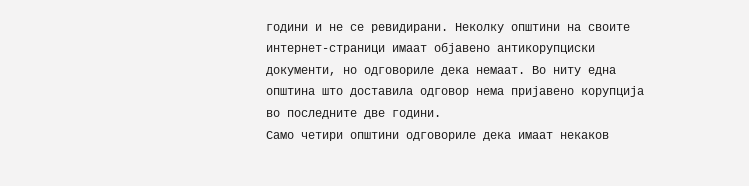години и не се ревидирани. Неколку општини на своите интернет-страници имаат објавено антикорупциски документи, но одговориле дека немаат. Во ниту една општина што доставила одговор нема пријавено корупција во последните две години.
Само четири општини одговориле дека имаат некаков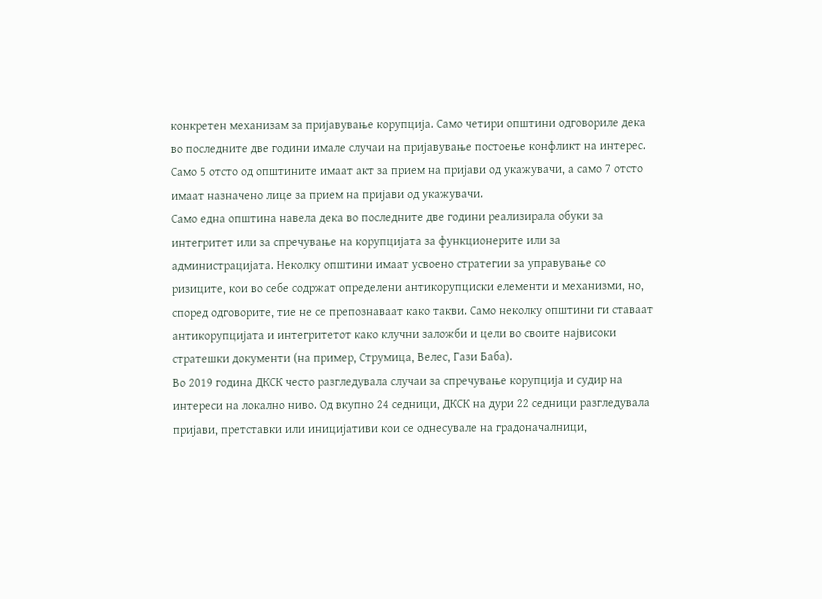конкретен механизам за пријавување корупција. Само четири општини одговориле дека во последните две години имале случаи на пријавување постоење конфликт на интерес. Само 5 отсто од општините имаат акт за прием на пријави од укажувачи, а само 7 отсто имаат назначено лице за прием на пријави од укажувачи.
Само една општина навела дека во последните две години реализирала обуки за интегритет или за спречување на корупцијата за функционерите или за администрацијата. Неколку општини имаат усвоено стратегии за управување со ризиците, кои во себе содржат определени антикорупциски елементи и механизми, но, според одговорите, тие не се препознаваат како такви. Само неколку општини ги ставаат антикорупцијата и интегритетот како клучни заложби и цели во своите највисоки стратешки документи (на пример, Струмица, Велес, Гази Баба).
Во 2019 година ДКСК често разгледувала случаи за спречување корупција и судир на интереси на локално ниво. Од вкупно 24 седници, ДКСК на дури 22 седници разгледувала пријави, претставки или иницијативи кои се однесувале на градоначалници,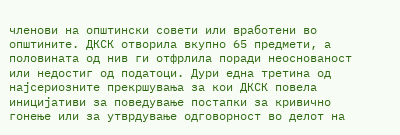членови на општински совети или вработени во општините. ДКСК отворила вкупно 65 предмети, а половината од нив ги отфрлила поради неоснованост или недостиг од податоци. Дури една третина од најсериозните прекршувања за кои ДКСК повела иницијативи за поведување постапки за кривично гонење или за утврдување одговорност во делот на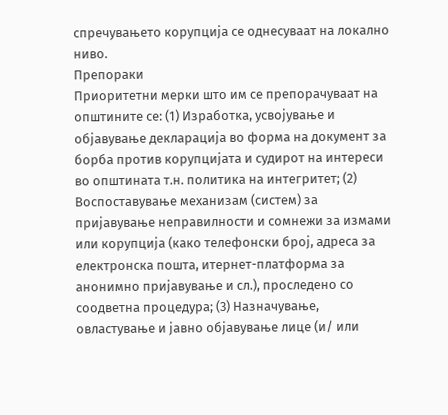спречувањето корупција се однесуваат на локално ниво.
Препораки
Приоритетни мерки што им се препорачуваат на општините се: (1) Изработка, усвојување и објавување декларација во форма на документ за борба против корупцијата и судирот на интереси во општината т.н. политика на интегритет; (2) Воспоставување механизам (систем) за пријавување неправилности и сомнежи за измами или корупција (како телефонски број, адреса за електронска пошта, итернет-платформа за анонимно пријавување и сл.), проследено со соодветна процедура; (3) Назначување, овластување и јавно објавување лице (и/ или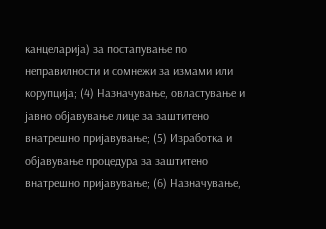канцеларија) за постапување по неправилности и сомнежи за измами или корупција; (4) Назначување, овластување и јавно објавување лице за заштитено внатрешно пријавување; (5) Изработка и објавување процедура за заштитено внатрешно пријавување; (6) Назначување,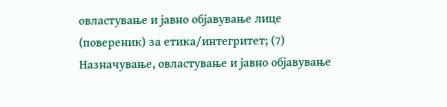овластување и јавно објавување лице (повереник) за етика/интегритет; (7) Назначување, овластување и јавно објавување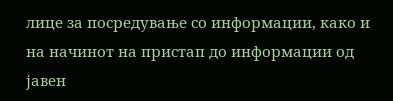лице за посредување со информации, како и на начинот на пристап до информации од јавен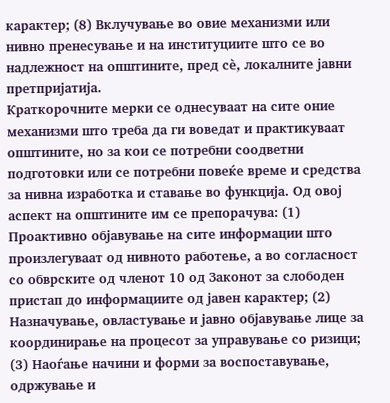карактер; (8) Вклучување во овие механизми или нивно пренесување и на институциите што се во надлежност на општините, пред сè, локалните јавни претпријатија.
Краткорочните мерки се однесуваат на сите оние механизми што треба да ги воведат и практикуваат општините, но за кои се потребни соодветни подготовки или се потребни повеќе време и средства за нивна изработка и ставање во функција. Од овој аспект на општините им се препорачува: (1) Проактивно објавување на сите информации што произлегуваат од нивното работење, а во согласност со обврските од членот 10 од Законот за слободен пристап до информациите од јавен карактер; (2) Назначување, овластување и јавно објавување лице за координирање на процесот за управување со ризици; (3) Наоѓање начини и форми за воспоставување, одржување и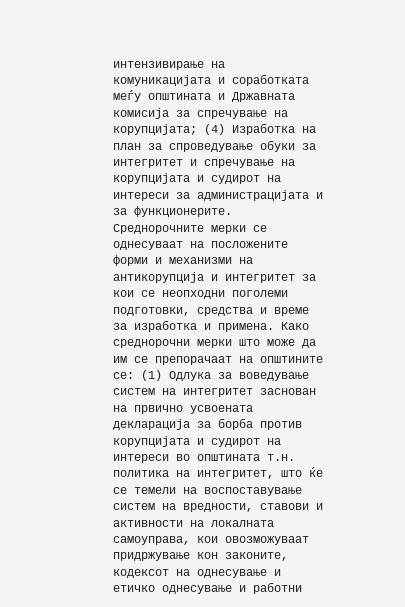интензивирање на комуникацијата и соработката меѓу општината и Државната комисија за спречување на корупцијата; (4) Изработка на план за спроведување обуки за интегритет и спречување на корупцијата и судирот на интереси за администрацијата и за функционерите.
Среднорочните мерки се однесуваат на посложените форми и механизми на антикорупција и интегритет за кои се неопходни поголеми подготовки, средства и време за изработка и примена. Како среднорочни мерки што може да им се препорачаат на општините се: (1) Одлука за воведување систем на интегритет заснован на првично усвоената декларација за борба против корупцијата и судирот на интереси во општината т.н. политика на интегритет, што ќе се темели на воспоставување систем на вредности, ставови и активности на локалната самоуправа, кои овозможуваат придржување кон законите, кодексот на однесување и етичко однесување и работни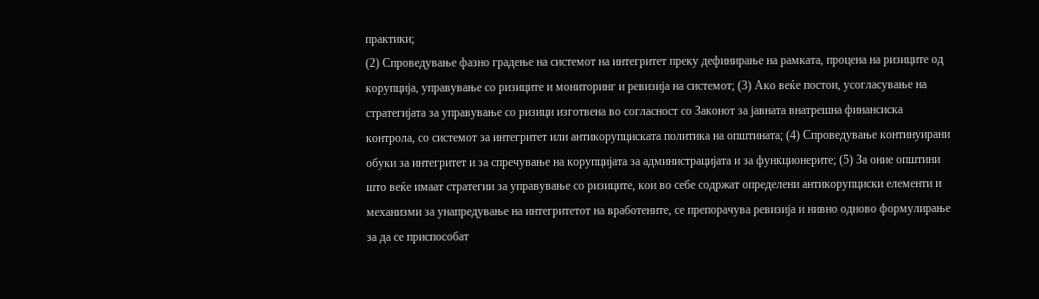практики;
(2) Спроведување фазно градење на системот на интегритет преку дефинирање на рамката, процена на ризиците од корупција, управување со ризиците и мониторинг и ревизија на системот; (3) Ако веќе постои, усогласување на стратегијата за управување со ризици изготвена во согласност со Законот за јавната внатрешна финансиска контрола, со системот за интегритет или антикорупциската политика на општината; (4) Спроведување континуирани обуки за интегритет и за спречување на корупцијата за администрацијата и за функционерите; (5) За оние општини што веќе имаат стратегии за управување со ризиците, кои во себе содржат определени антикорупциски елементи и механизми за унапредување на интегритетот на вработените, се препорачува ревизија и нивно одново формулирање за да се приспособат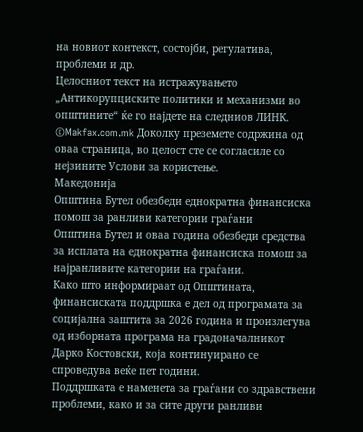на новиот контекст, состојби, регулатива, проблеми и др.
Целосниот текст на истражувањето „Антикорупциските политики и механизми во општините“ ќе го најдете на следниов ЛИНК.
©Makfax.com.mk Доколку преземете содржина од оваа страница, во целост сте се согласиле со нејзините Услови за користење.
Македонија
Општина Бутел обезбеди еднократна финансиска помош за ранливи категории граѓани
Општина Бутел и оваа година обезбеди средства за исплата на еднократна финансиска помош за најранливите категории на граѓани.
Како што информираат од Општината, финансиската поддршка е дел од програмата за социјална заштита за 2026 година и произлегува од изборната програма на градоначалникот Дарко Костовски, која континуирано се спроведува веќе пет години.
Поддршката е наменета за граѓани со здравствени проблеми, како и за сите други ранливи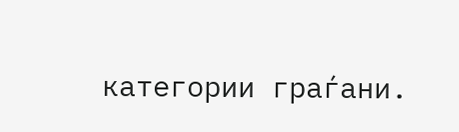категории граѓани.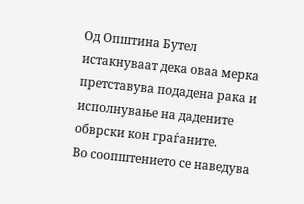Од Општина Бутел истакнуваат дека оваа мерка претставува подадена рака и исполнување на дадените обврски кон граѓаните.
Во соопштението се наведува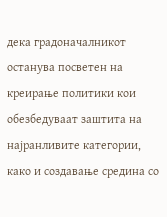дека градоначалникот останува посветен на креирање политики кои обезбедуваат заштита на најранливите категории, како и создавање средина со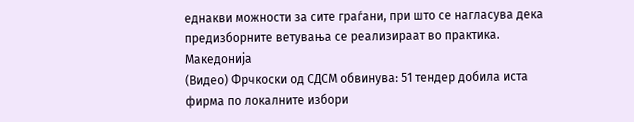еднакви можности за сите граѓани, при што се нагласува дека предизборните ветувања се реализираат во практика.
Македонија
(Видео) Фрчкоски од СДСМ обвинува: 51 тендер добила иста фирма по локалните избори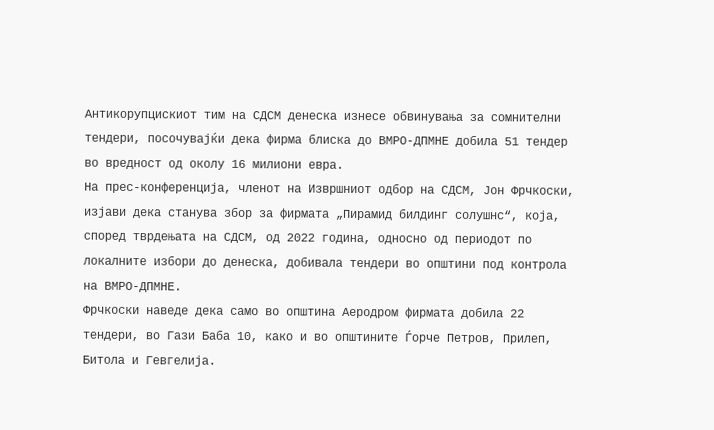Антикорупцискиот тим на СДСМ денеска изнесе обвинувања за сомнителни тендери, посочувајќи дека фирма блиска до ВМРО-ДПМНЕ добила 51 тендер во вредност од околу 16 милиони евра.
На прес-конференција, членот на Извршниот одбор на СДСМ, Јон Фрчкоски, изјави дека станува збор за фирмата „Пирамид билдинг солушнс“, која, според тврдењата на СДСМ, од 2022 година, односно од периодот по локалните избори до денеска, добивала тендери во општини под контрола на ВМРО-ДПМНЕ.
Фрчкоски наведе дека само во општина Аеродром фирмата добила 22 тендери, во Гази Баба 10, како и во општините Ѓорче Петров, Прилеп, Битола и Гевгелија.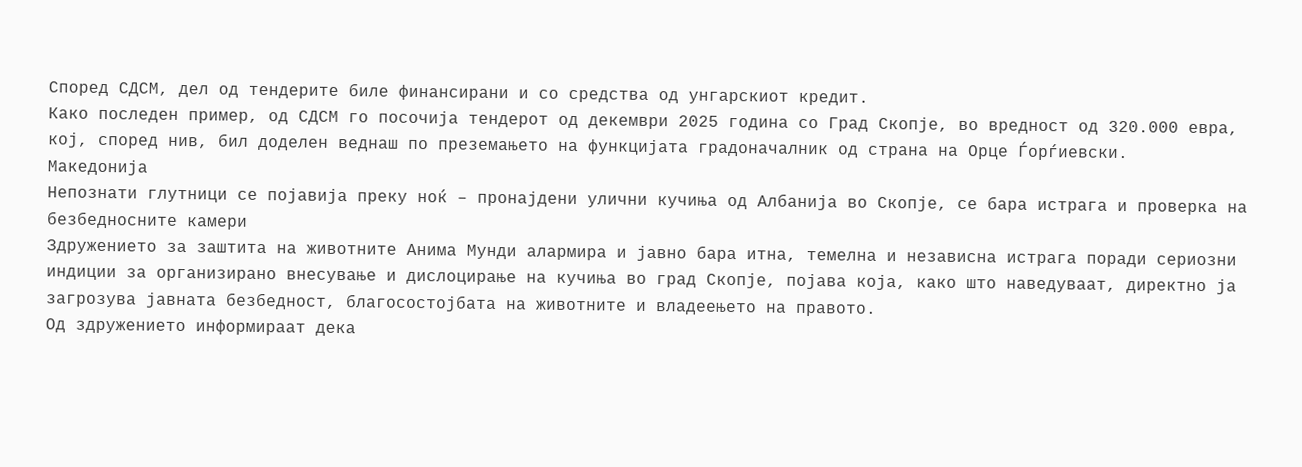Според СДСМ, дел од тендерите биле финансирани и со средства од унгарскиот кредит.
Како последен пример, од СДСМ го посочија тендерот од декември 2025 година со Град Скопје, во вредност од 320.000 евра, кој, според нив, бил доделен веднаш по преземањето на функцијата градоначалник од страна на Орце Ѓорѓиевски.
Македонија
Непознати глутници се појавија преку ноќ – пронајдени улични кучиња од Албанија во Скопје, се бара истрага и проверка на безбедносните камери
Здружението за заштита на животните Анима Мунди алармира и јавно бара итна, темелна и независна истрага поради сериозни индиции за организирано внесување и дислоцирање на кучиња во град Скопје, појава која, како што наведуваат, директно ја загрозува јавната безбедност, благосостојбата на животните и владеењето на правото.
Од здружението информираат дека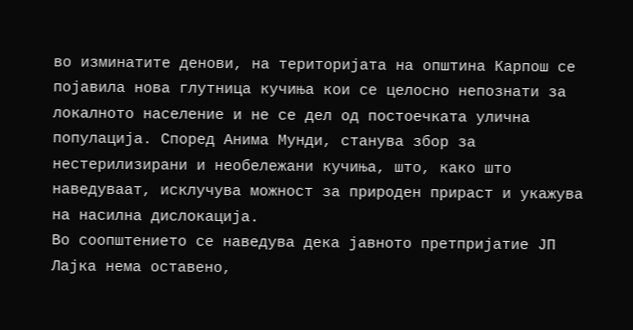во изминатите денови, на територијата на општина Карпош се појавила нова глутница кучиња кои се целосно непознати за локалното население и не се дел од постоечката улична популација. Според Анима Мунди, станува збор за нестерилизирани и необележани кучиња, што, како што наведуваат, исклучува можност за природен прираст и укажува на насилна дислокација.
Во соопштението се наведува дека јавното претпријатие ЈП Лајка нема оставено,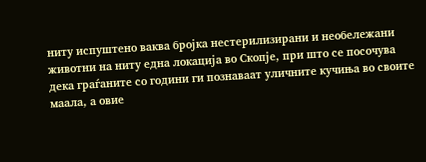ниту испуштено ваква бројка нестерилизирани и необележани животни на ниту една локација во Скопје, при што се посочува дека граѓаните со години ги познаваат уличните кучиња во своите маала, а овие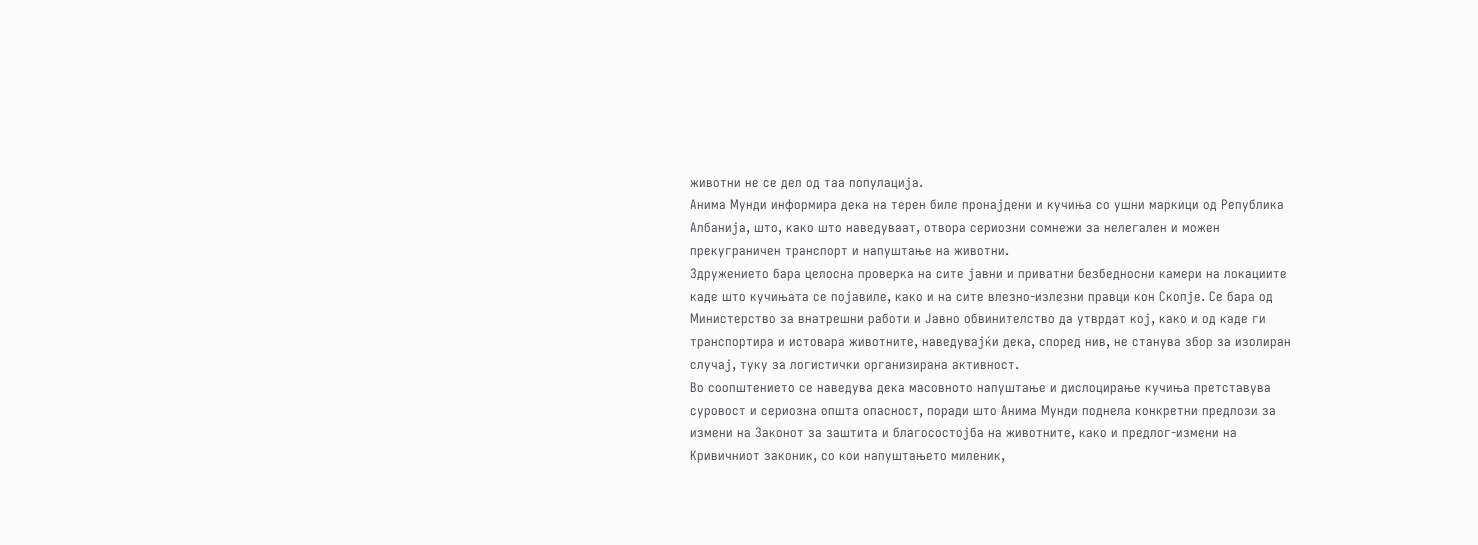животни не се дел од таа популација.
Анима Мунди информира дека на терен биле пронајдени и кучиња со ушни маркици од Република Албанија, што, како што наведуваат, отвора сериозни сомнежи за нелегален и можен прекуграничен транспорт и напуштање на животни.
Здружението бара целосна проверка на сите јавни и приватни безбедносни камери на локациите каде што кучињата се појавиле, како и на сите влезно-излезни правци кон Скопје. Се бара од Министерство за внатрешни работи и Јавно обвинителство да утврдат кој, како и од каде ги транспортира и истовара животните, наведувајќи дека, според нив, не станува збор за изолиран случај, туку за логистички организирана активност.
Во соопштението се наведува дека масовното напуштање и дислоцирање кучиња претставува суровост и сериозна општа опасност, поради што Анима Мунди поднела конкретни предлози за измени на Законот за заштита и благосостојба на животните, како и предлог-измени на Кривичниот законик, со кои напуштањето миленик,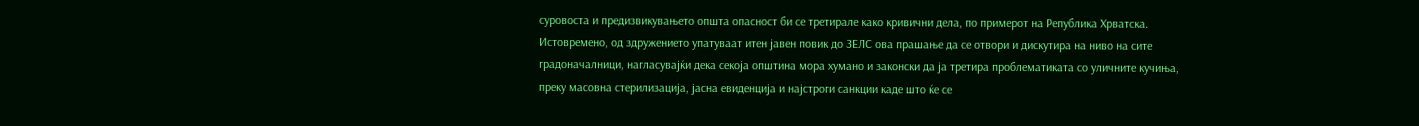суровоста и предизвикувањето општа опасност би се третирале како кривични дела, по примерот на Република Хрватска.
Истовремено, од здружението упатуваат итен јавен повик до ЗЕЛС ова прашање да се отвори и дискутира на ниво на сите градоначалници, нагласувајќи дека секоја општина мора хумано и законски да ја третира проблематиката со уличните кучиња, преку масовна стерилизација, јасна евиденција и најстроги санкции каде што ќе се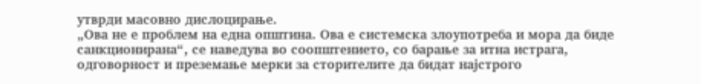утврди масовно дислоцирање.
„Ова не е проблем на една општина. Ова е системска злоупотреба и мора да биде санкционирана“, се наведува во соопштението, со барање за итна истрага, одговорност и преземање мерки за сторителите да бидат најстрого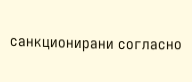санкционирани согласно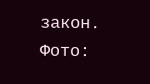закон.
Фото: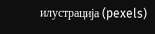илустрација (pexels)